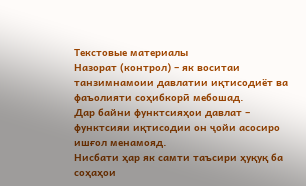Текстовые материалы
Назорат (контрол) – як воситаи танзимнамоии давлатии иқтисодиёт ва фаъолияти соҳибкорӣ мебошад.
Дар байни функтсияҳои давлат – функтсияи иқтисодии он ҷойи асосиро ишғол менамояд.
Нисбати ҳар як самти таъсири ҳуқуқ ба соҳаҳои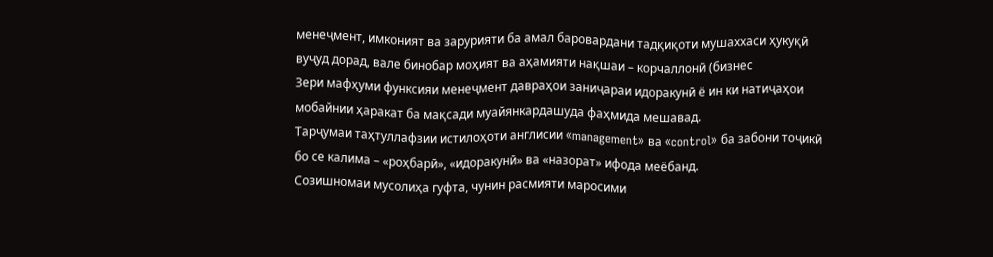менеҷмент, имконият ва зарурияти ба амал баровардани тадқиқоти мушаххаси ҳукуқӣ вуҷуд дорад, вале бинобар моҳият ва аҳамияти нақшаи – корчаллонӣ (бизнес
Зери мафҳуми функсияи менеҷмент давраҳои заниҷараи идоракунӣ ё ин ки натиҷаҳои мобайнии ҳаракат ба мақсади муайянкардашуда фаҳмида мешавад.
Тарҷумаи таҳтуллафзии истилоҳоти англисии «management» ва «control» ба забони тоҷикӣ бо се калима – «роҳбарӣ», «идоракунӣ» ва «назорат» ифода меёбанд.
Созишномаи мусолиҳа гуфта, чунин расмияти маросими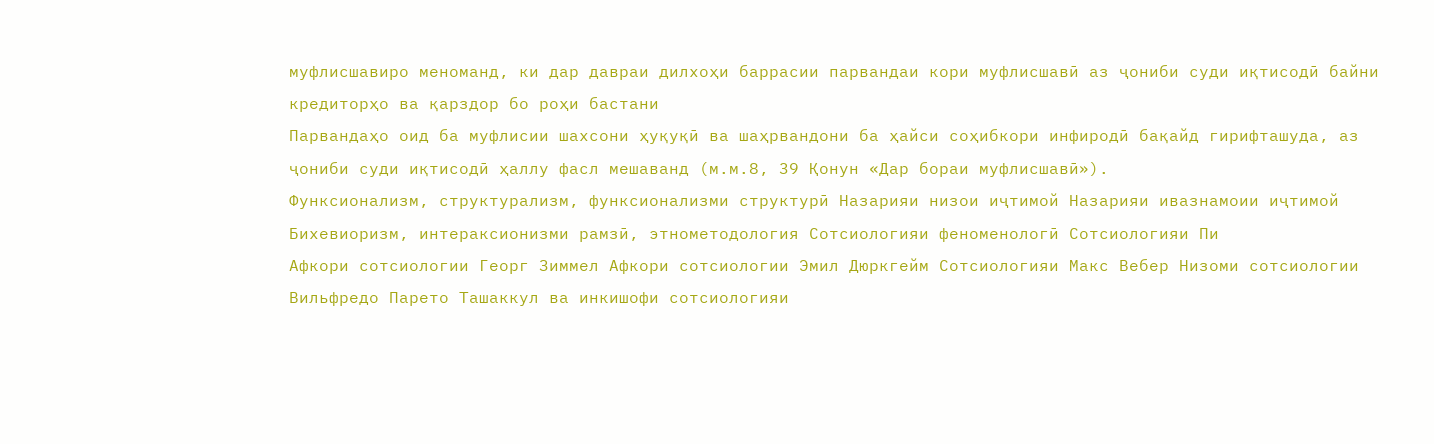муфлисшавиро меноманд, ки дар давраи дилхоҳи баррасии парвандаи кори муфлисшавӣ аз ҷониби суди иқтисодӣ байни кредиторҳо ва қарздор бо роҳи бастани
Парвандаҳо оид ба муфлисии шахсони ҳуқуқӣ ва шаҳрвандони ба ҳайси соҳибкори инфиродӣ бақайд гирифташуда, аз ҷониби суди иқтисодӣ ҳаллу фасл мешаванд (м.м.8, 39 Қонун «Дар бораи муфлисшавӣ»).
Функсионализм, структурализм, функсионализми структурӣ Назарияи низои иҷтимой Назарияи ивазнамоии иҷтимой Бихевиоризм, интераксионизми рамзӣ, этнометодология Сотсиологияи феноменологӣ Сотсиологияи Пи
Афкори сотсиологии Георг Зиммел Афкори сотсиологии Эмил Дюркгейм Сотсиологияи Макс Вебер Низоми сотсиологии Вильфредо Парето Ташаккул ва инкишофи сотсиологияи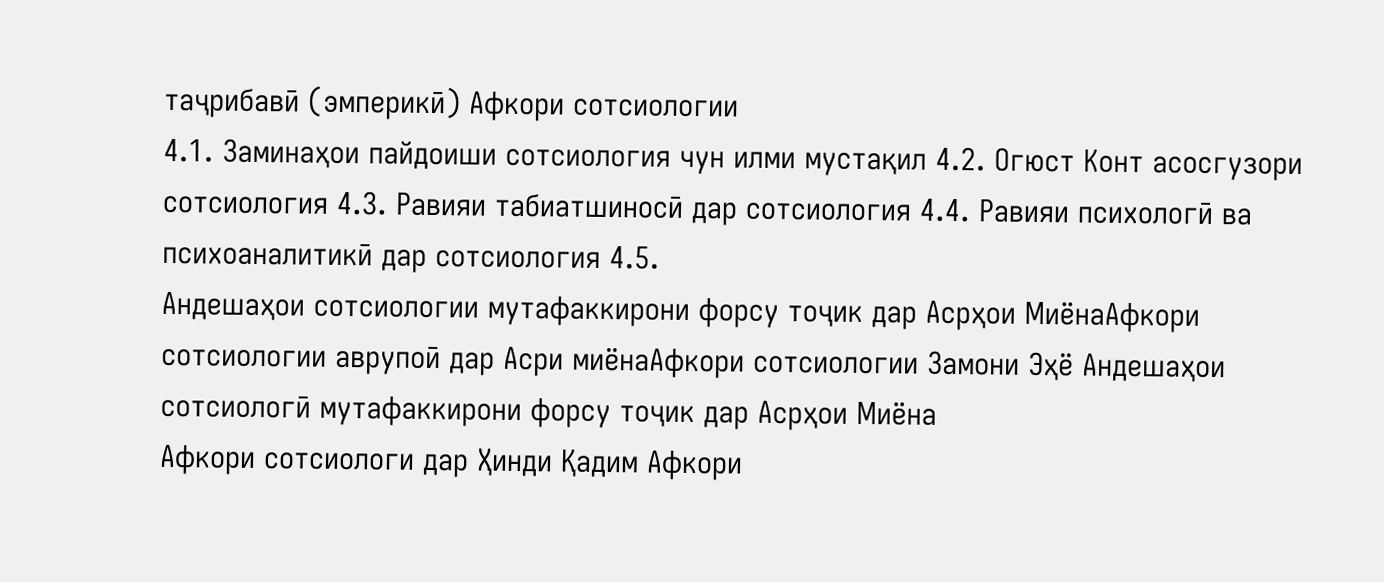таҷрибавӣ (эмперикӣ) Афкори сотсиологии
4.1. Заминаҳои пайдоиши сотсиология чун илми мустақил 4.2. Огюст Конт асосгузори сотсиология 4.3. Равияи табиатшиносӣ дар сотсиология 4.4. Равияи психологӣ ва психоаналитикӣ дар сотсиология 4.5.
Андешаҳои сотсиологии мутафаккирони форсу тоҷик дар Асрҳои МиёнаАфкори сотсиологии аврупоӣ дар Асри миёнаАфкори сотсиологии Замони Эҳё Андешаҳои сотсиологӣ мутафаккирони форсу тоҷик дар Асрҳои Миёна
Афкори сотсиологи дар Ҳинди Қадим Афкори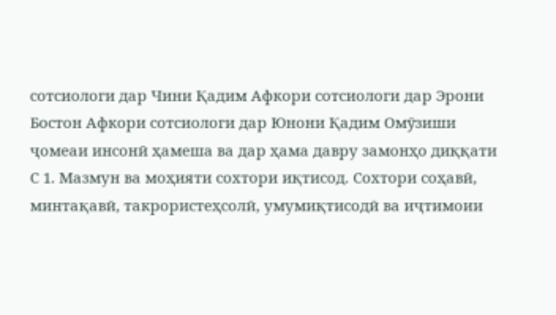сотсиологи дар Чини Қадим Афкори сотсиологи дар Эрони Бостон Афкори сотсиологи дар Юнони Қадим Омӯзиши ҷомеаи инсонӣ ҳамеша ва дар ҳама давру замонҳо диққати
С 1. Мазмун ва моҳияти сохтори иқтисод. Сохтори соҳавӣ, минтақавӣ, такрористеҳсолӣ, умумиқтисодӣ ва иҷтимоии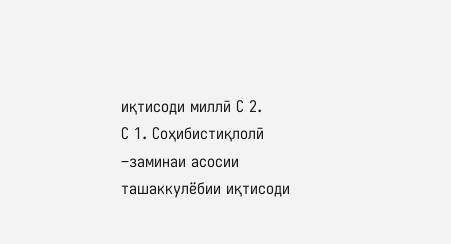иқтисоди миллӣ С 2.
С 1. Соҳибистиқлолӣ –заминаи асосии ташаккулёбии иқтисоди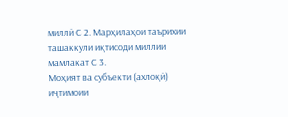миллӣ С 2. Марҳилаҳои таърихии ташаккули иқтисоди миллии мамлакат С 3.
Моҳият ва субъекти (ахлоқӣ) иҷтимоии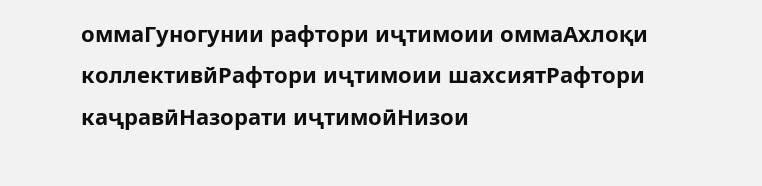оммаГуногунии рафтори иҷтимоии оммаАхлоқи коллективйРафтори иҷтимоии шахсиятРафтори каҷравӣНазорати иҷтимоӣНизои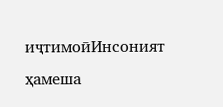иҷтимоӣИнсоният ҳамеша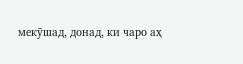мекӯшад, донад, ки чаро аҳ